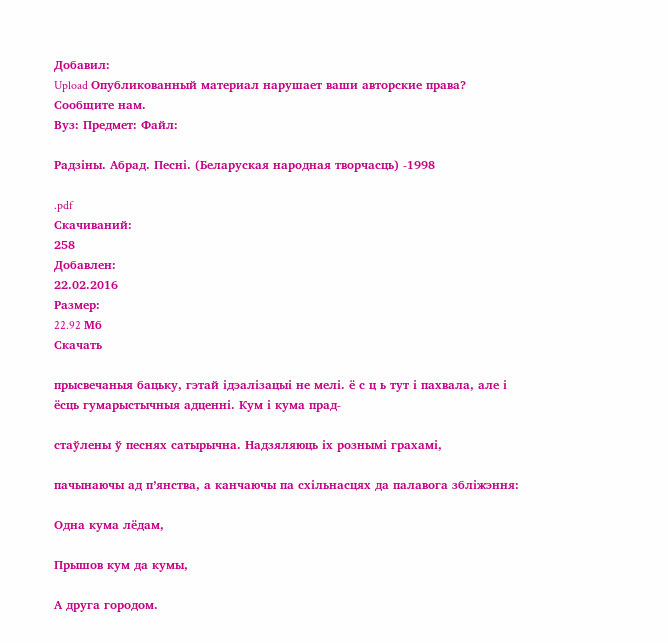Добавил:
Upload Опубликованный материал нарушает ваши авторские права? Сообщите нам.
Вуз: Предмет: Файл:

Радзіны. Абрад. Песні. (Беларуская народная творчасць) -1998

.pdf
Скачиваний:
258
Добавлен:
22.02.2016
Размер:
22.92 Mб
Скачать

прысвечаныя бацьку, гэтай ідэалізацыі не мелі. ё с ц ь тут і пахвала, але і ёсць гумарыстычныя адценні. Кум і кума прад-

стаўлены ў песнях сатырычна. Надзяляюць іх рознымі грахамі,

пачынаючы ад п’янства, а канчаючы па схільнасцях да палавога збліжэння:

Одна кума лёдам,

Прышов кум да кумы,

А друга городом.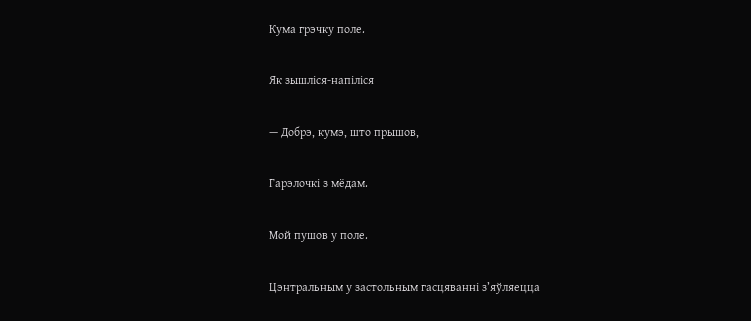Кума грэчку поле.

Як зышліся-напіліся

— Добрэ, кумэ, што прышов,

Гарэлочкі з мёдам.

Мой пушов у поле.

Цэнтральным у застольным гасцяванні з’яўляецца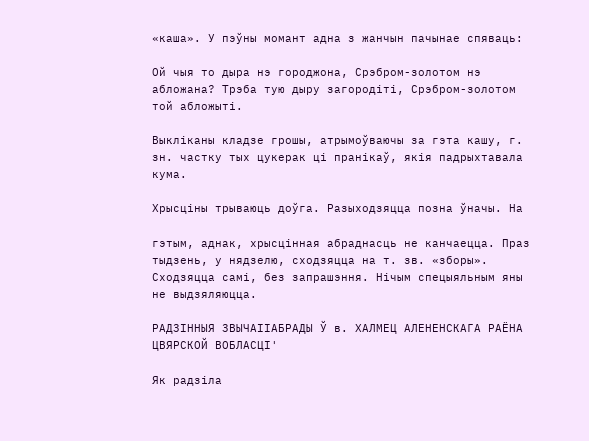«каша». У пэўны момант адна з жанчын пачынае спяваць:

Ой чыя то дыра нэ городжона, Срэбром-золотом нэ абложана? Трэба тую дыру загородіті, Срэбром-золотом той абложыті.

Выкліканы кладзе грошы, атрымоўваючы за гэта кашу, г. зн. частку тых цукерак ці пранікаў, якія падрыхтавала кума.

Хрысціны трываюць доўга. Разыходзяцца позна ўначы. На

гэтым, аднак, хрысцінная абраднасць не канчаецца. Праз тыдзень, у нядзелю, сходзяцца на т. зв. «зборы». Сходзяцца самі, без запрашэння. Нічым спецыяльным яны не выдзяляюцца.

РАДЗІННЫЯ ЗВЫЧАІIАБРАДЫ Ў в. ХАЛМЕЦ АЛЕНЕНСКАГА РАЁНА ЦВЯРСКОЙ ВОБЛАСЦІ'

Як радзіла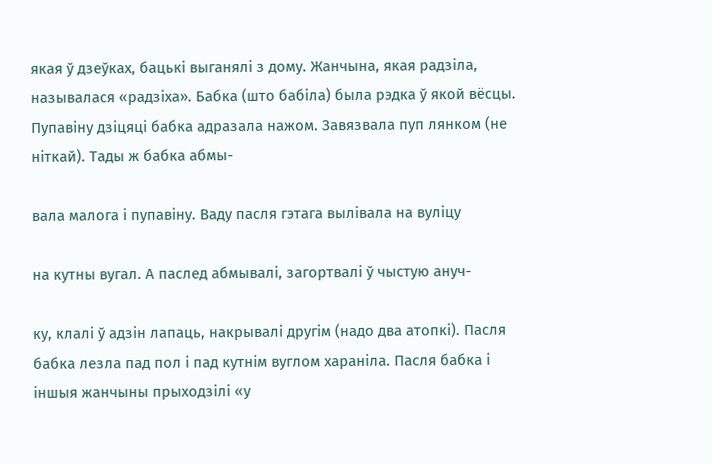якая ў дзеўках, бацькі выганялі з дому. Жанчына, якая радзіла, называлася «радзіха». Бабка (што бабіла) была рэдка ў якой вёсцы. Пупавіну дзіцяці бабка адразала нажом. Завязвала пуп лянком (не ніткай). Тады ж бабка абмы-

вала малога і пупавіну. Ваду пасля гэтага вылівала на вуліцу

на кутны вугал. А паслед абмывалі, загортвалі ў чыстую ануч-

ку, клалі ў адзін лапаць, накрывалі другім (надо два атопкі). Пасля бабка лезла пад пол і пад кутнім вуглом хараніла. Пасля бабка і іншыя жанчыны прыходзілі «у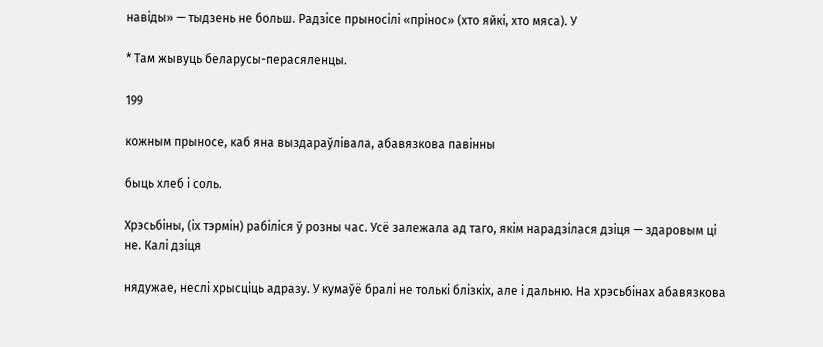навіды» — тыдзень не больш. Радзісе прыносілі «прінос» (хто яйкі, хто мяса). У

* Там жывуць беларусы-перасяленцы.

199

кожным прыносе, каб яна выздараўлівала, абавязкова павінны

быць хлеб і соль.

Хрэсьбіны, (іх тэрмін) рабіліся ў розны час. Усё залежала ад таго, якім нарадзілася дзіця — здаровым ці не. Калі дзіця

нядужае, неслі хрысціць адразу. У кумаўё бралі не толькі блізкіх, але і дальню. На хрэсьбінах абавязкова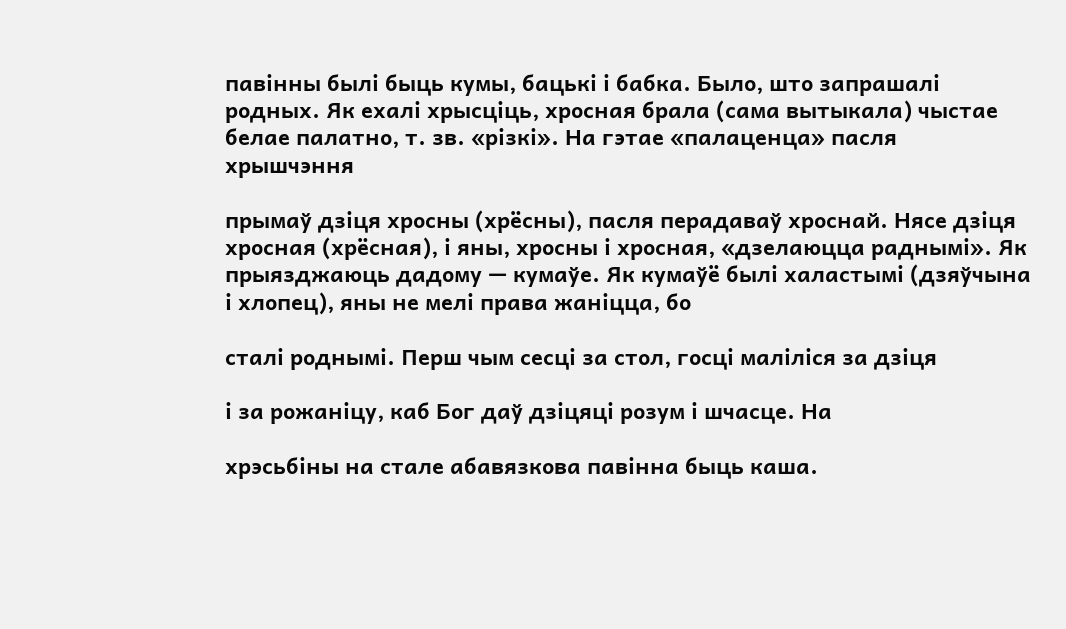павінны былі быць кумы, бацькі і бабка. Было, што запрашалі родных. Як ехалі хрысціць, хросная брала (сама вытыкала) чыстае белае палатно, т. зв. «різкі». На гэтае «палаценца» пасля хрышчэння

прымаў дзіця хросны (хрёсны), пасля перадаваў хроснай. Нясе дзіця хросная (хрёсная), і яны, хросны і хросная, «дзелаюцца раднымі». Як прыязджаюць дадому — кумаўе. Як кумаўё былі халастымі (дзяўчына і хлопец), яны не мелі права жаніцца, бо

сталі роднымі. Перш чым сесці за стол, госці маліліся за дзіця

і за рожаніцу, каб Бог даў дзіцяці розум і шчасце. На

хрэсьбіны на стале абавязкова павінна быць каша.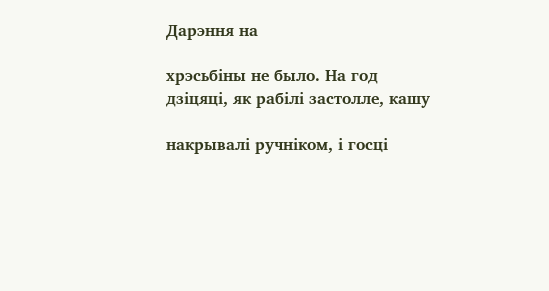Дарэння на

хрэсьбіны не было. На год дзіцяці, як рабілі застолле, кашу

накрывалі ручніком, і госці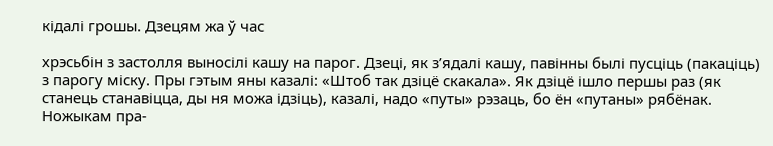кідалі грошы. Дзецям жа ў час

хрэсьбін з застолля выносілі кашу на парог. Дзеці, як з’ядалі кашу, павінны былі пусціць (пакаціць) з парогу міску. Пры гэтым яны казалі: «Штоб так дзіцё скакала». Як дзіцё ішло першы раз (як станець станавіцца, ды ня можа ідзіць), казалі, надо «путы» рэзаць, бо ён «путаны» рябёнак. Ножыкам пра-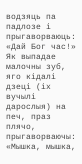водзяць па падлозе і прыгаворваюць: «Дай Бог час!» Як выпадае малочны зуб, яго кідалі дзеці (іх вучылі дарослыя) на печ, праз плячо, прыгаворваючы: «Мышка, мышка,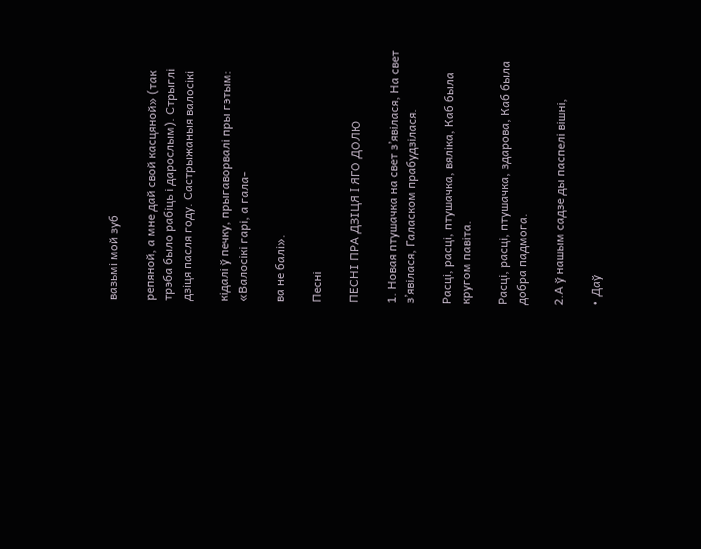вазьмі мой зуб

репяной, а мне дай свой касцяной» (так трэба было рабіць і дарослым). Стрыглі дзіця пасля году. Састрыжаныя валосікі

кідалі ў печку, прыгаворвалі пры гэтым: «Валосікі гарі, а гала-

ва не балі».

Песні

ПЕСНІ ПРА ДЗІЦЯ I ЯГО ДОЛЮ

1. Новая птушачка на свет з’явілася, На свет з’явілася, Галаском прабудзілася.

Расці, расці, птушачка, вяліка, Каб была кругом павіта.

Расці, расці, птушачка, здарова, Каб была добра падмога.

2.А ў нашым садзе ды паспелі вішні,

• Даў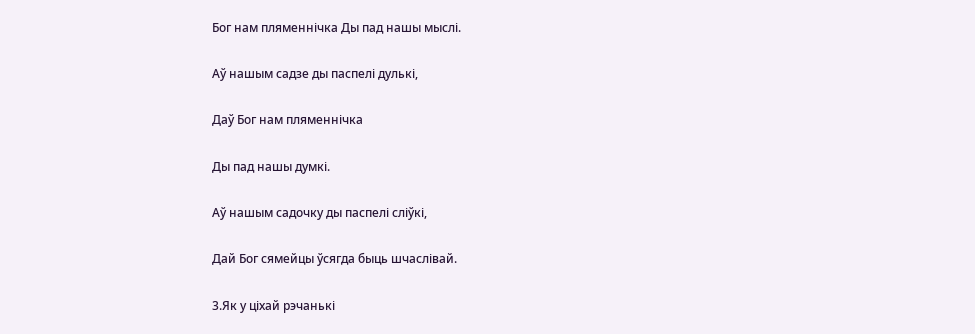Бог нам пляменнічка Ды пад нашы мыслі.

Аў нашым садзе ды паспелі дулькі,

Даў Бог нам пляменнічка

Ды пад нашы думкі.

Аў нашым садочку ды паспелі сліўкі,

Дай Бог сямейцы ўсягда быць шчаслівай.

3.Як у ціхай рэчанькі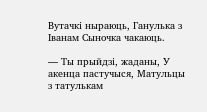Вутачкі ныраюць, Ганулька з Іванам Сыночка чакаюць.

— Ты прыйдзі, жаданы, У акенца пастучыся, Матульцы з татулькам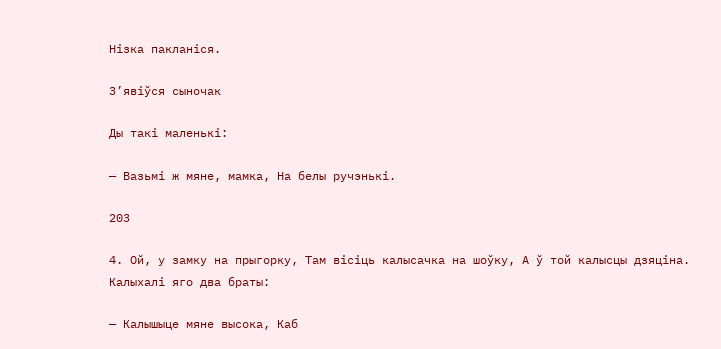Нізка пакланіся.

З’явіўся сыночак

Ды такі маленькі:

— Вазьмі ж мяне, мамка, На белы ручэнькі.

203

4. Ой, у замку на прыгорку, Там вісіць калысачка на шоўку, А ў той калысцы дзяціна. Калыхалі яго два браты:

— Калышыце мяне высока, Каб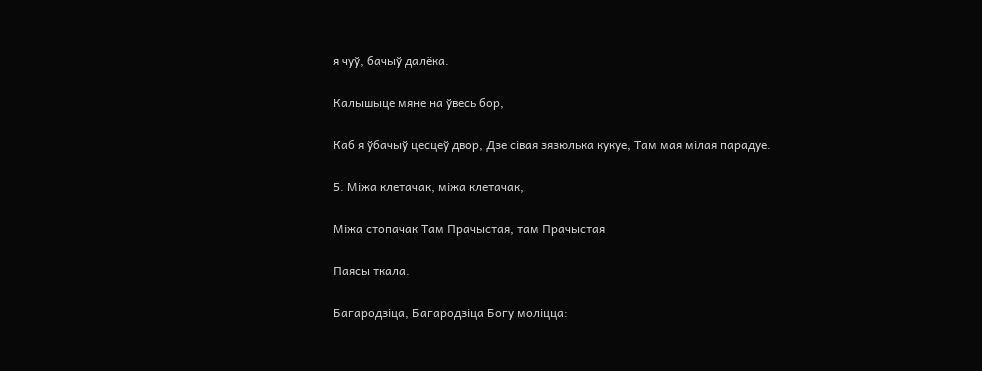я чуў, бачыў далёка.

Калышыце мяне на ўвесь бор,

Каб я ўбачыў цесцеў двор, Дзе сівая зязюлька кукуе, Там мая мілая парадуе.

5. Міжа клетачак, міжа клетачак,

Міжа стопачак Там Прачыстая, там Прачыстая

Паясы ткала.

Багародзіца, Багародзіца Богу моліцца: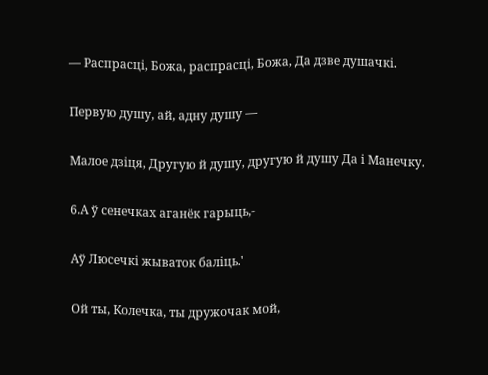— Распрасці, Божа, распрасці, Божа, Да дзве душачкі.

Первую душу, ай, адну душу —

Малое дзіця, Другую й душу, другую й душу Да і Манечку.

6.А ў сенечках аганёк гарыць,-

Аў Люсечкі жываток баліць.'

Ой ты, Колечка, ты дружочак мой,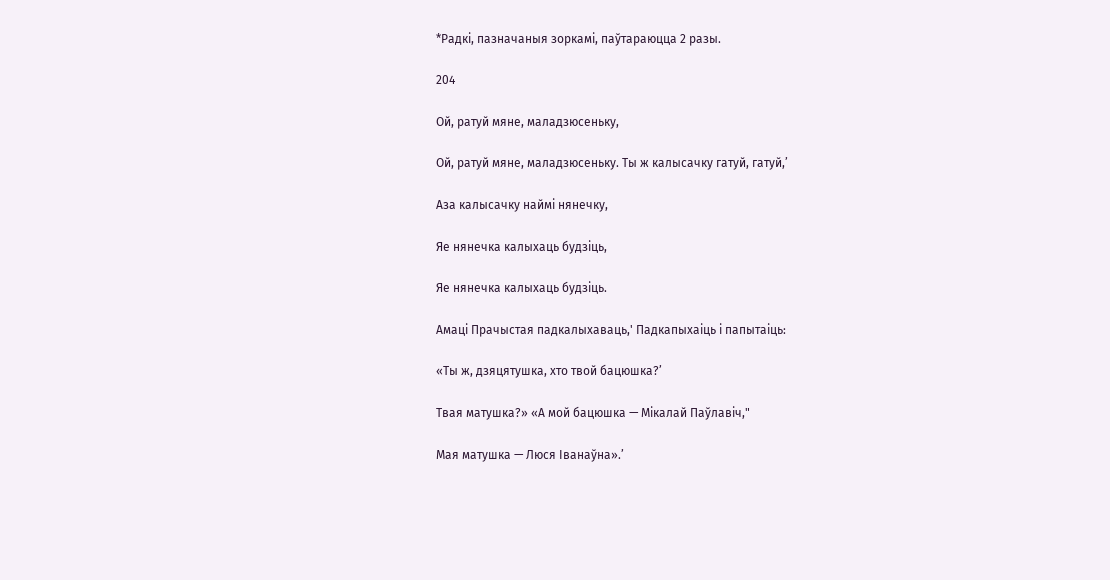*Радкі, пазначаныя зоркамі, паўтараюцца 2 разы.

204

Ой, ратуй мяне, маладзюсеньку,

Ой, ратуй мяне, маладзюсеньку. Ты ж калысачку гатуй, гатуй,’

Аза калысачку наймі нянечку,

Яе нянечка калыхаць будзіць,

Яе нянечка калыхаць будзіць.

Амаці Прачыстая падкалыхаваць,' Падкапыхаіць і папытаіць:

«Ты ж, дзяцятушка, хто твой бацюшка?’

Твая матушка?» «А мой бацюшка — Мікалай Паўлавіч,"

Мая матушка — Люся Іванаўна».’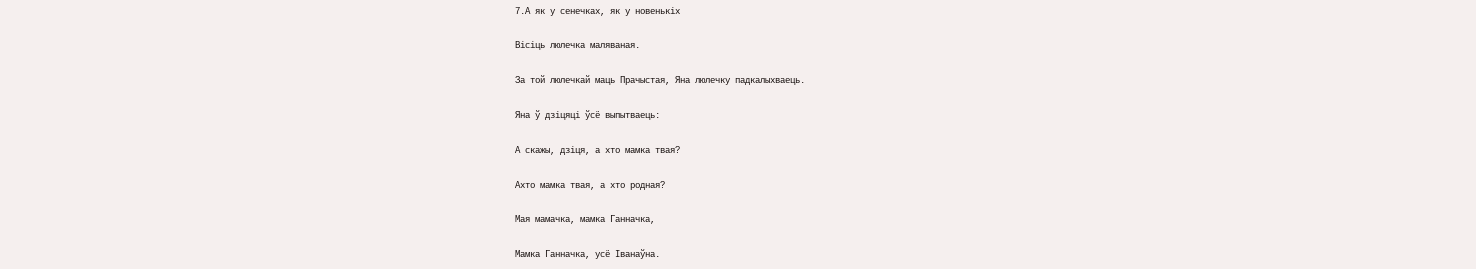7.А як у сенечках, як у новенькіх

Вісіць люлечка маляваная.

За той люлечкай маць Прачыстая, Яна люлечку падкалыхваець.

Яна ў дзіцяці ўсё выпытваець:

А скажы, дзіця, а хто мамка твая?

Ахто мамка твая, а хто родная?

Мая мамачка, мамка Ганначка,

Мамка Ганначка, усё Іванаўна.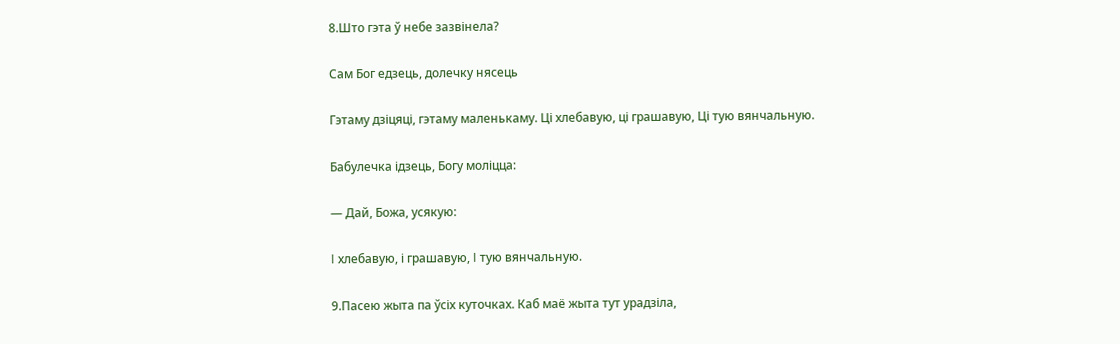8.Што гэта ў небе зазвінела?

Сам Бог едзець, долечку нясець

Гэтаму дзіцяці, гэтаму маленькаму. Ці хлебавую, ці грашавую, Ці тую вянчальную.

Бабулечка ідзець, Богу моліцца:

— Дай, Божа, усякую:

I хлебавую, і грашавую, I тую вянчальную.

9.Пасею жыта па ўсіх куточках. Каб маё жыта тут урадзіла,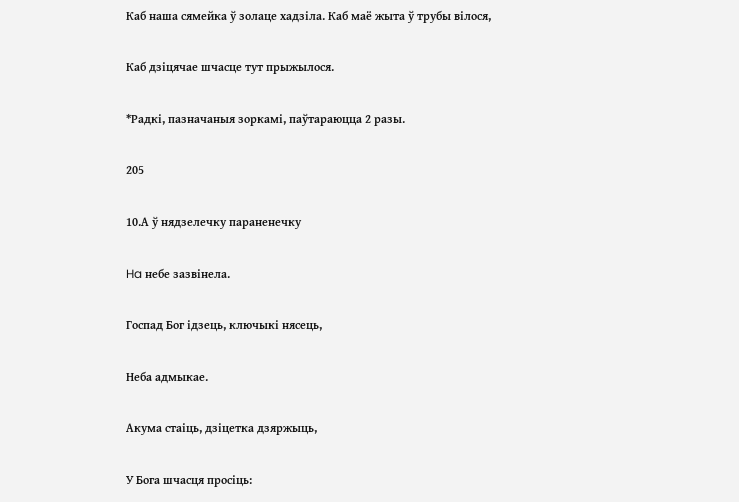Каб наша сямейка ў золаце хадзіла. Каб маё жыта ў трубы вілося,

Каб дзіцячае шчасце тут прыжылося.

*Радкі, пазначаныя зоркамі, паўтараюцца 2 разы.

205

10.А ў нядзелечку параненечку

Ha небе зазвінела.

Госпад Бог ідзець, ключыкі нясець,

Неба адмыкае.

Акума стаіць, дзіцетка дзяржыць,

У Бога шчасця просіць: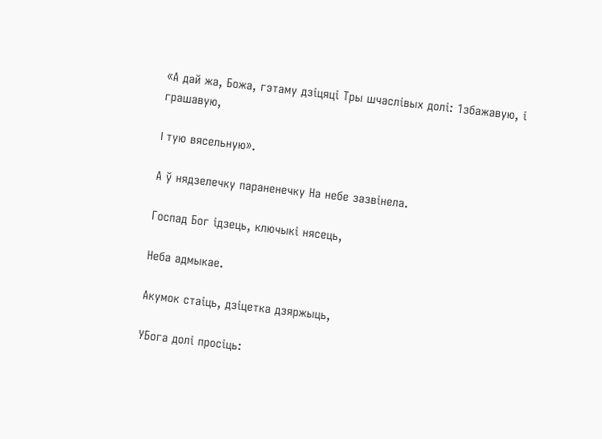«А дай жа, Божа, гэтаму дзіцяці Тры шчаслівых долі: 1збажавую, і грашавую,

I тую вясельную».

А ў нядзелечку параненечку На небе зазвінела.

Госпад Бог ідзець, ключыкі нясець,

Неба адмыкае.

Акумок стаіць, дзіцетка дзяржыць,

УБога долі просіць: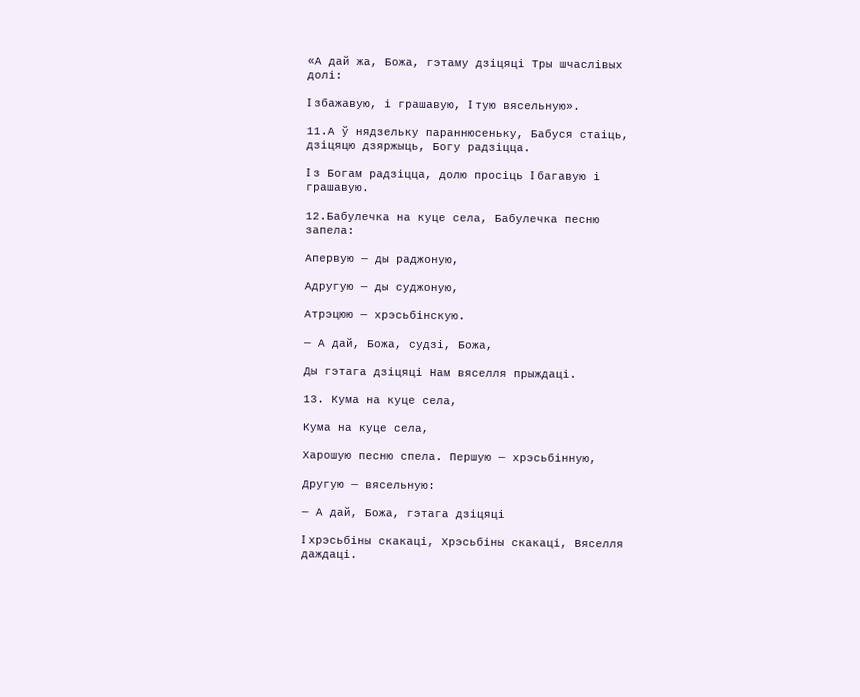«А дай жа, Божа, гэтаму дзіцяці Тры шчаслівых долі:

I збажавую, і грашавую, I тую вясельную».

11.А ў нядзельку параннюсеньку, Бабуся стаіць, дзіцяцю дзяржыць, Богу радзіцца.

I з Богам радзіцца, долю просіць I багавую і грашавую.

12.Бабулечка на куце села, Бабулечка песню запела:

Апервую — ды раджоную,

Адругую — ды суджоную,

Атрэцюю — хрэсьбінскую.

— А дай, Божа, судзі, Божа,

Ды гэтага дзіцяці Нам вяселля прыждаці.

13. Кума на куце села,

Кума на куце села,

Харошую песню спела. Першую — хрэсьбінную,

Другую — вясельную:

— А дай, Божа, гэтага дзіцяці

I хрэсьбіны скакаці, Хрэсьбіны скакаці, Вяселля даждаці.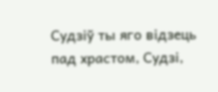Судзіў ты яго відзець пад храстом, Судзі,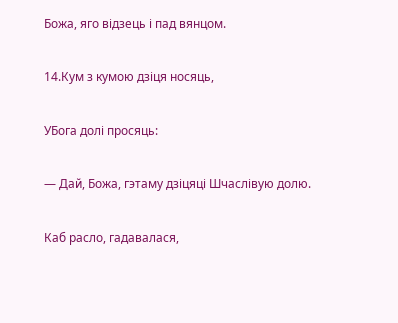Божа, яго відзець і пад вянцом.

14.Кум з кумою дзіця носяць,

УБога долі просяць:

— Дай, Божа, гэтаму дзіцяці Шчаслівую долю.

Каб расло, гадавалася,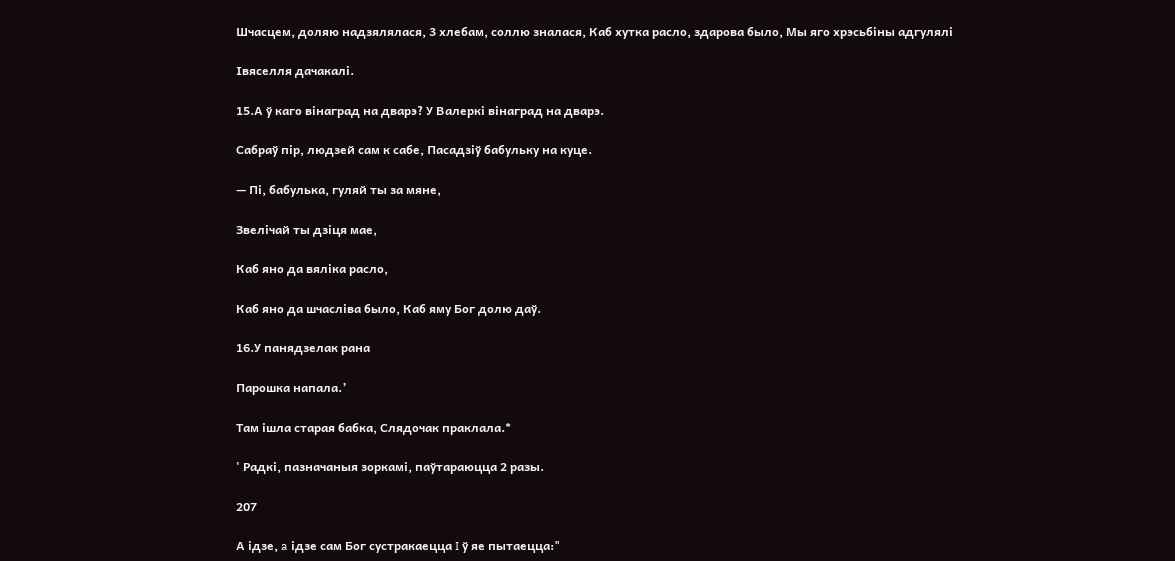Шчасцем, доляю надзялялася, 3 хлебам, соллю зналася, Каб хутка расло, здарова было, Мы яго хрэсьбіны адгулялі

Iвяселля дачакалі.

15.А ў каго вінаград на дварэ? У Валеркі вінаград на дварэ.

Сабраў пір, людзей сам к сабе, Пасадзіў бабульку на куце.

— Пі, бабулька, гуляй ты за мяне,

Звелічай ты дзіця мае,

Каб яно да вяліка расло,

Каб яно да шчасліва было, Каб яму Бог долю даў.

16.У панядзелак рана

Парошка напала.’

Там ішла старая бабка, Слядочак праклала.*

' Радкі, пазначаныя зоркамі, паўтараюцца 2 разы.

207

А ідзе, a ідзе сам Бог сустракаецца I ў яе пытаецца:"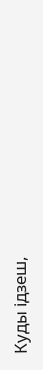Куды ідзеш,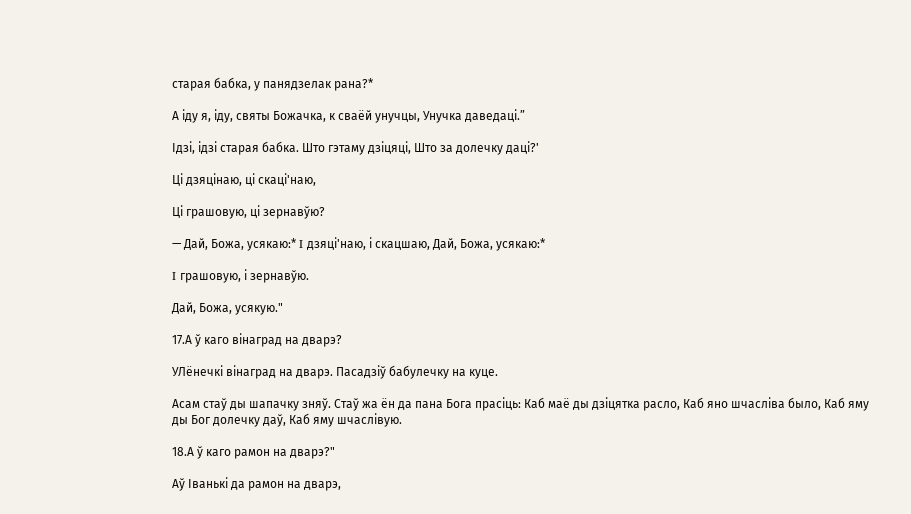старая бабка, у панядзелак рана?*

А іду я, іду, святы Божачка, к сваёй унучцы, Унучка даведаці.”

Ідзі, ідзі старая бабка. Што гэтаму дзіцяці, Што за долечку даці?'

Ці дзяцінаю, ці скаці'наю,

Ці грашовую, ці зернавўю?

— Дай, Божа, усякаю:* I дзяці'наю, і скацшаю, Дай, Божа, усякаю:*

I грашовую, і зернавўю.

Дай, Божа, усякую."

17.А ў каго вінаград на дварэ?

УЛёнечкі вінаград на дварэ. Пасадзіў бабулечку на куце.

Асам стаў ды шапачку зняў. Стаў жа ён да пана Бога прасіць: Каб маё ды дзіцятка расло, Каб яно шчасліва было, Каб яму ды Бог долечку даў, Каб яму шчаслівую.

18.А ў каго рамон на дварэ?"

Аў Іванькі да рамон на дварэ,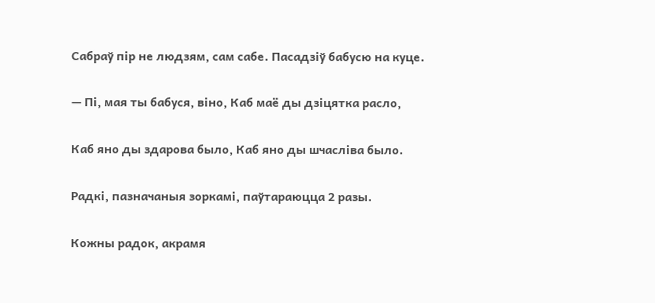Сабраў пір не людзям, сам сабе. Пасадзіў бабусю на куце.

— Пі, мая ты бабуся, віно, Каб маё ды дзіцятка расло,

Каб яно ды здарова было, Каб яно ды шчасліва было.

Радкі, пазначаныя зоркамі, паўтараюцца 2 разы.

Кожны радок, акрамя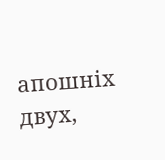апошніх двух,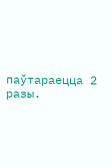паўтараецца 2 разы.